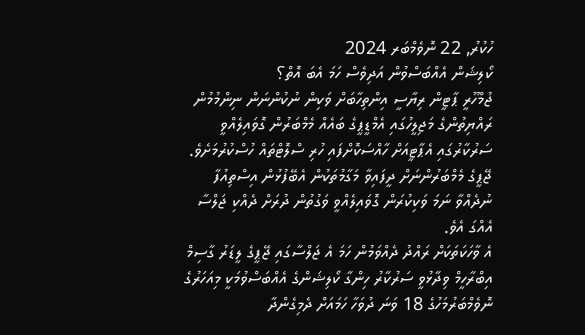ހުކުރު, 22 ނޮވެމްބަރ 2024
ކޯލިޝަން އެއްބަސްވުން އަދިވެސް ހަމަ އެބަ އޮތް؟
ޖުމްހޫރީ ޕާޓީން ރިޔާސީ އިންތިހާބަށް ވަކިން ނުކުންނަން ނިންމުމުން ރައްޔިތުންގެ މަޖިލީހުގައި އެމްޑީޕީގެ ބައެއް މެމްބަރުން ގޮވައިލެއްވީ ސަރުކާރުގައި އެޕާޓީއަށް ހާއްސަކޮށްފައި ހުރި ސްލޮޓްތައް ހުސްކުރުމަށެވެ. ޖޭޕީގެ މެމްބަރުންނަށް ދީފައިވާ މަގާމުތަކުން އެބޭފުޅުން އިސްތިއުފާ ނުދެއްވާ ނަމަ ވަކިކުރަން ގޮވައިލެއްވީ ވަގުތުން ދުރަށް ދެއްކި ޖަލްސާ އެއްގަ އެވެ.
އެ ވާހަކަތަކަށް ރައްދު ދެއްވަމުން ހަމަ އެ ޖަލްސާގައި ޖޭޕީގެ ލީޑަރު ގާސިމް އިބްރާހީމް ވިދާޅުވީ ސަރުކާރު ހިންގާ ކޯލިޝަންގެ އެއްބަސްވުމަކީ މިއަހަރުގެ ނޮވެމްބަރުމަހުގެ 18 ވަނަ ދުވަހާ ހަމައަށް ދެމިގެންދާ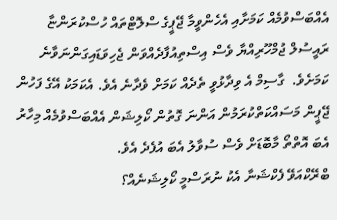އެއްބަސްވުމެއް ކަމަށާއި އެހެންވީމާ ޖޭޕީގެ ސްލޮޓްތައް ހުސްކުރަންޏާ ރައީސުލް ޖުމްހޫރިއްޔާ ވެސް އިސްތިއުފާދެއްވަން ޖެހިވަޑައިގަންނަވާނެ ކަމަށެވެ.  ގާސިމް އެ ވިދާޅުވީ ތެދެއް ކަމަށް ވެދާނެ އެވެ. އެކަމަކު އޭގެ ފަހުން ޖޭޕީން މަސައްކަތްކުރަމުން އަންނަ ގޮތުން ކޯލިޝަން އެއްބަސްވުމެއް މިހާރު އެބަ އޮތްތޯ މާބޮޑަށް ވެސް ސުވާލު އެބަ އުފެދެ އެވެ.
ބްރޭކްއަވޭ ފެކްޝަނާ އެކު ނުރަސްމީ ކޯލިޝަނެއް؟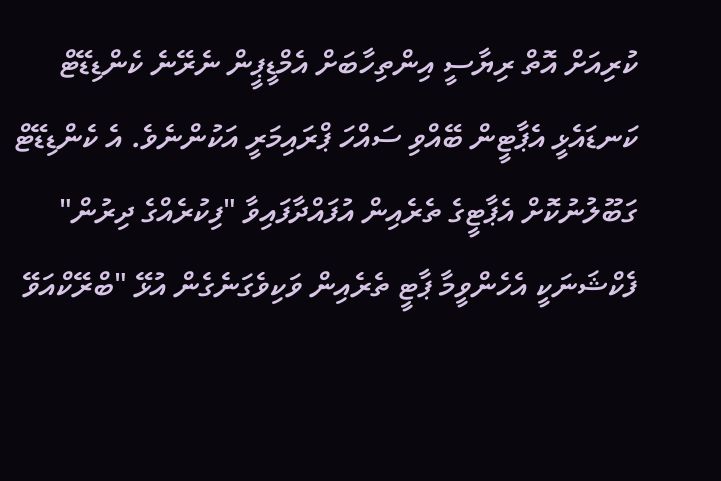ކުރިއަށް އޮތް ރިޔާސީ އިންތިހާބަށް އެމްޑީޕީން ނެރޭނެ ކެންޑިޑޭޓް ކަނޑައެޅީ އެޕާޓީން ބޭއްވި ސައްހަ ޕްރައިމަރީ އަކުންނެވެ. އެ ކެންޑިޑޭޓް ގަބޫލުނުކޮށް އެޕާޓީގެ ތެރެއިން އުފައްދާފައިވާ "ފިކުރެއްގެ ދިރުން" ފެކްޝަނަކީ އެހެންވީމާ ޕާޓީ ތެރެއިން ވަކިވެގަނެގެން އުޅޭ "ބްރޭކްއަވޭ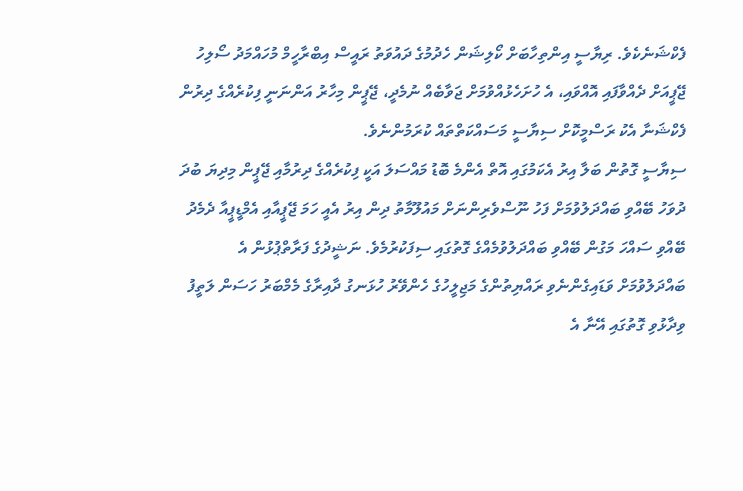ފެކްޝަނެކެވެ. ރިޔާސީ އިންތިހާބަށް ކޯލިޝަން ހެދުމުގެ ދައުވަތު ރައީސް އިބްރާހީމް މުހައްމަދު ސޯލިހު ޖޭޕީއަށް ދެއްވާފައި އޮއްވައި، އެ ހުށަހެޅުއްވުމަށް ޖަވާބެއް ނުމެދީ، ޖޭޕީން މިހާރު އަންނަނީ ފިކުރެއްގެ ދިރުން ފެކްޝަނާ އެކު ރަސްމީކޮށް ސިޔާސީ މަސައްކަތްތައް ކުރަމުންނެވެ.
ސިޔާސީ ގޮތުން ބަލާ އިރު އެކަމުގައި އޮތް އެންމެ ބޮޑު މައްސަލަ އަކީ ފިކުރެއްގެ ދިރުމާއި ޖޭޕީން މިދިޔަ ބުދަ ދުވަހު ބޭއްވި ބައްދަލުވުމަށް ފަހު ނޫސްވެރިންނަށް މައުލޫމާތު ދިން އިރު އެއީ ހަމަ ޖޭޕީއާއި އެމްޑީޕީއާ ދެމެދު ބޭއްވި ސައްހަ މަގުން ބޭއްވި ބައްދަލުވުމެއްގެ ގޮތުގައި ސިފަކުރުމެވެ. ނަޝީދުގެ ފަރާތްޕުޅުން އެ ބައްދަލުވުމަށް ވަޑައިގެންނެވި ރައްޔިތުންގެ މަޖިލީހުގެ ހެންވޭރު ހުޅަނގު ދާއިރާގެ މެމްބަރު ހަސަން ލަތީފު ވިދާޅުވި ގޮތުގައި އޭނާ އެ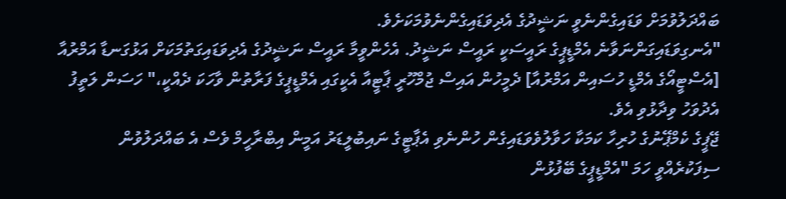ބައްދަލުވުމަށް ވަޑައިގެންނެވީ ނަޝީދުގެ އެދިވަޑައިގެންނެވުމަކަށެވެ.
"އެނގިވަޑައިގަންނަވާނެ އެމްޑީޕީގެ ރައީސަކީ ރައީސް ނަޝީދު. އެހެންވީމާ ރައީސް ނަޝީދުގެ އެދިވަޑައިގަތުމަކަށް އަޅުގަނޑާ އަމްރުއާ [އެސްޓީއޯގެ އެމްޑީ ހުސައިން އަމްރުއާ] ދެމީހުން އައިސް ޖުމްހޫރީ ޕާޓީއާ އެކީގައި އެމްޑީޕީގެ ފަރާތުން ވާހަކަ ދެއްކީ،" ހަސަން ލަތީފު އެދުވަހު ވިދާޅުވި އެވެ.
ޖޭޕީގެ ކެމްޕޭނުގެ ހުރިހާ ކަމަކާ ހަވާލުވެވަޑައިގެން ހުންނެވި އެޕާޓީގެ ނައިބުލީޑަރު އަމީން އިބްރާހީމް ވެސް އެ ބައްދަލުވުން ސިފަކުރެއްވީ ހަމަ "އެމްޑީޕީގެ ބޭފުޅުން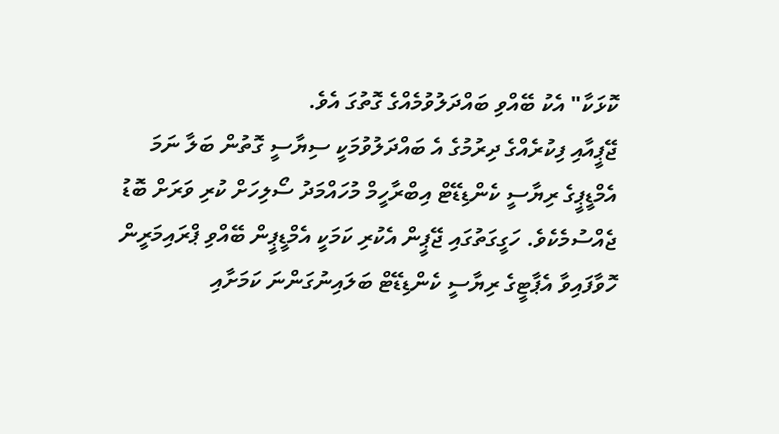ކޮޅަކާ" އެކު ބޭއްވި ބައްދަލުވުމެއްގެ ގޮތުގަ އެވެ.
ޖޭޕީއާއި ފިކުރެއްގެ ދިރުމުގެ އެ ބައްދަލުވުމަކީ ސިޔާސީ ގޮތުން ބަލާ ނަމަ އެމްޑީޕީގެ ރިޔާސީ ކެންޑިޑޭޓް އިބްރާހީމް މުހައްމަދު ސޯލިހަށް ކުރި ވަރަށް ބޮޑު ޖެއްސުމެކެވެ. ހަގީގަތުގައި ޖޭޕީން އެކުރި ކަމަކީ އެމްޑީޕީން ބޭއްވި ޕްރައިމަރީން ހޮވާފައިވާ އެޕާޓީގެ ރިޔާސީ ކެންޑިޑޭޓް ބަލައިނުގަންނަ ކަމަށާއި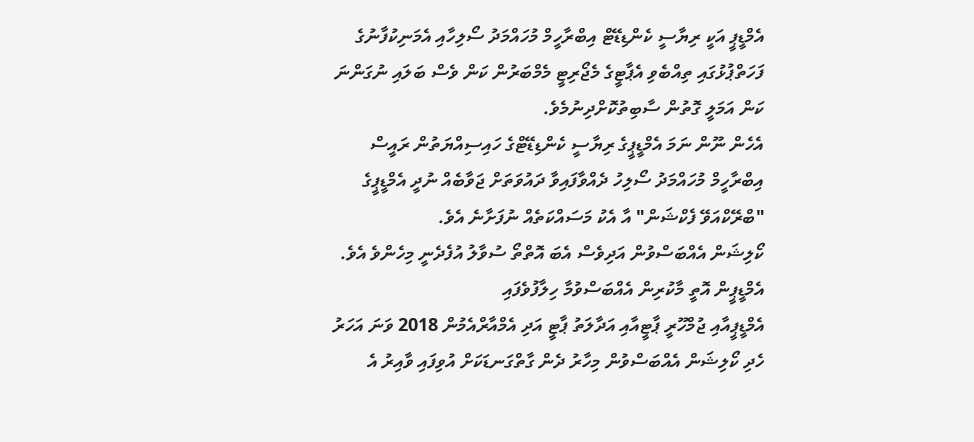އެމްޑީޕީ އަކީ ރިޔާސީ ކެންޑިޑޭޓް އިބްރާހީމް މުހައްމަދު ސޯލިހާއި އެމަނިކުފާނުގެ ފަހަތްޕުޅުގައި ތިއްބެވި އެޕާޓީގެ މެޖޯރިޓީ މެމްބަރުން ކަން ވެސް ބަލައި ނުގަންނަ ކަން އަމަލީ ގޮތުން ސާބިތުކޮށްދިނުމެވެ.
އެހެން ނޫން ނަމަ އެމްޑީޕީގެ ރިޔާސީ ކެންޑިޑޭޓްގެ ހައިސިއްޔަތުން ރައީސް އިބްރާހީމް މުހައްމަދު ސޯލިހު ދެއްވާފައިވާ ދައުވަތަށް ޖަވާބެއް ނުދީ އެމްޑީޕީގެ "ބްރޭކްއަވޭ ފެކްޝަން" އާ އެކު މަސައްކަތެއް ނުފަށާނެ އެވެ.
ކޯލިޝަން އެއްބަސްވުން އަދިވެސް އެބަ އޮތްތޯ ސުވާލު އުފެދެނީ މިހެންވެ އެވެ.
އެމްޑީޕީން އޮތީ މާކުރިން އެއްބަސްވުމާ ހިލާފުވެފައި
އެމްޑީޕީއާއި ޖުމްހޫރީ ޕާޓީއާއި އަދާލަތު ޕާޓީ އަދި އެމްއާރްއެމުން 2018 ވަނަ އަހަރު ހެދި ކޯލިޝަން އެއްބަސްވުން މިހާރު ދެން ގާތްގަނޑަކަށް އުވިފައި ވާއިރު އެ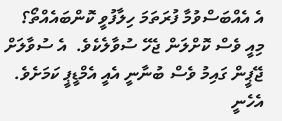އެ އެއްބަސްވުމާ ފުރަތަމަ ހިލާފުވީ ކޮންބައެއްތޯ؟ މިއީ ވެސް ކޮށްލަން ޖެހޭ ސުވާލެކެވެ.  އެ ސުވާލަށް ޖޭޕީން ގައިމު ވެސް ބުނާނީ އެއީ އެމްޑީޕީ ކަމަށެވެ. އެހެނީ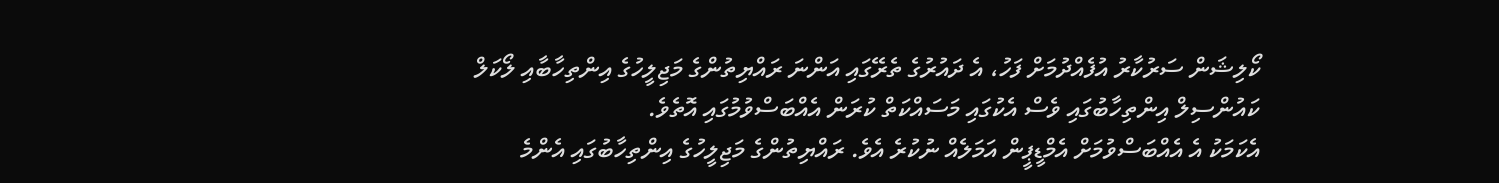ކޯލިޝަން ސަރުކާރު އުފެއްދުމަށް ފަހު، އެ ދައުރުގެ ތެރޭގައި އަންނަ ރައްޔިތުންގެ މަޖިލީހުގެ އިންތިހާބާއި ލޯކަލް ކައުންސިލް އިންތިހާބުގައި ވެސް އެކުގައި މަސައްކަތް ކުރަން އެއްބަސްވުމުގައި އޮތެވެ.
އެކަމަކު އެ އެއްބަސްވުމަށް އެމްޑީޕީން އަމަލެއް ނުކުރެ އެވެ. ރައްޔިތުންގެ މަޖިލީހުގެ އިންތިހާބުގައި އެންމެ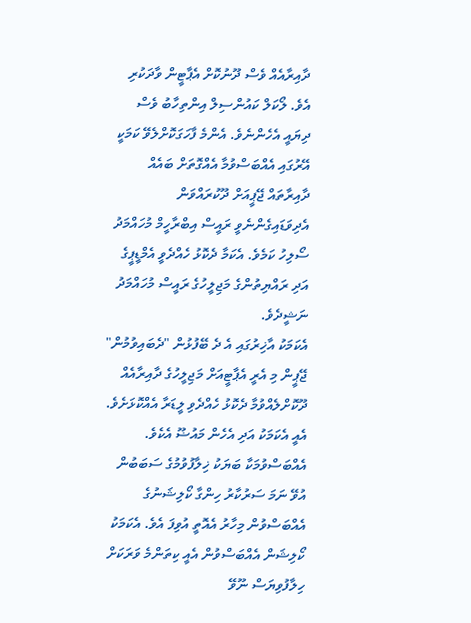ދާއިރާއެއް ވެސް ދޫނުކޮށް އެޕާޓީން ވާދަކުރި އެވެ. ލޯކަލް ކައުންސިލް އިންތިހާބު ވެސް ދިޔައީ އެހެންނެވެ. އެންމެ ފާހަގަކޮށްލެވޭ ކަމަކީ އޭރުގައި އެއްބަސްވުމާ އެއްގޮތަށް ބައެއް ދާއިރާތައް ޖޭޕީއަށް ދޫކުރައްވަން އެދިވަޑައިގެންނެވީ ރައީސް އިބްރާހީމް މުހައްމަދު ސޯލިހު ކަމެވެ. އެކަމާ ދެކޮޅު ހެއްދެވީ އެމްޑީޕީގެ އަދި ރައްޔިތުންގެ މަޖިލީހުގެ ރައީސް މުހައްމަދު ނަޝީދެވެ.
އެކަމަކު އާޚިރުގައި އެ ދެ ބޭފުޅުން "ދެބައިވުމުން" ޖޭޕީން މި އެރީ އެޕާޓީއަށް މަޖިލީހުގެ ދާއިރާއެއް ދޫކޮށްލެއްވުމާ ދެކޮޅު ހެއްދެވި ލީޑަރާ އެއްކޮޅަށެވެ. އެއީ އެކަމަކު އަދި އެހެން މައުޟޫ އެކެވެ.
އެއްބަސްވުމަކާ ބަޔަކު ޚިލާފުވުމުގެ ސަބަބުން އުވޭ ނަމަ ސަރުކާރު ހިންގާ ކޯލިޝަނުގެ އެއްބަސްވުން މިހާރު އެއޮތީ އުވިފަ އެވެ. އެކަމަކު ކޯލިޝަން އެއްބަސްވުން އެއީ ކިތަންމެ ވަރަކަށް ހިލާފުވިޔަސް ނޫވޭ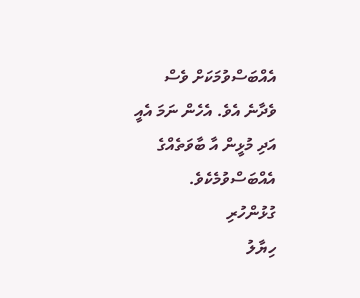އެއްބަސްވުމަކަށް ވެސް  ވެދާނެ އެވެ. އެހެން ނަމަ އެއީ އަދި މުޅީން އާ ބާވަތެއްގެ އެއްބަސްވުމެކެވެ.
ގުޅުންހުރި
ހިޔާލު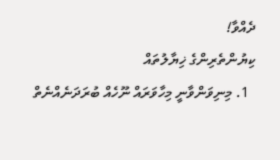ދެއްވާ!
ކިޔުންތެރިންގެ ޚިޔާލުތައް
  1. މިނިވަންވާނީ މިހާވަރައް ނޫހެއް ބުރަދަނެއްނެތް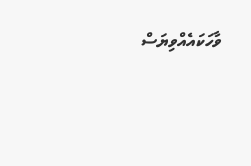ވާހަކައެއްވިޔަސް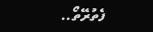ފެތުރޭތޯ..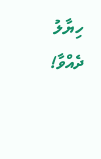ހިޔާލު ދެއްވާ!